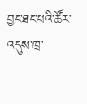བྱང་ཐང་པའི་ཚོར་འདུས་ཁྲ་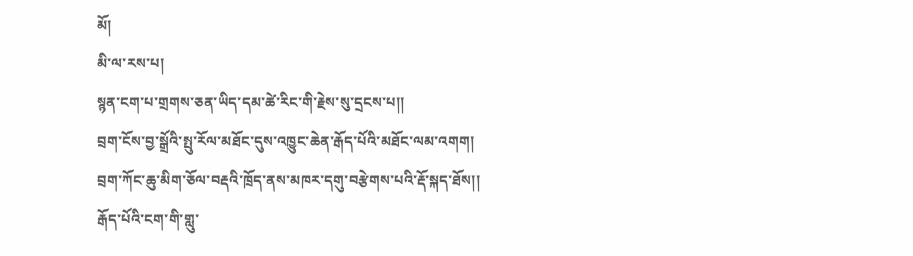མོ།
མི་ལ་རས་པ།
སྙན་ངག་པ་གྲགས་ཅན་ཡིད་དམ་ཚེ་རིང་གི་རྗེས་སུ་དྲངས་པ།།
བྲག་ངོས་བྱ་སྒྲོའི་སྤུ་རོལ་མཐོང་དུས་འཁྱུང་ཆེན་རྒོད་པོའི་མཐོང་ལམ་འགག།
བྲག་ཀོང་ཆུ་མིག་ཅོལ་བརྡའི་ཁྲོད་ནས་མཁར་དགུ་བརྩེགས་པའི་རྡོ་སྐད་ཐོས།།
རྒོད་པོའི་ངག་གི་གླུ་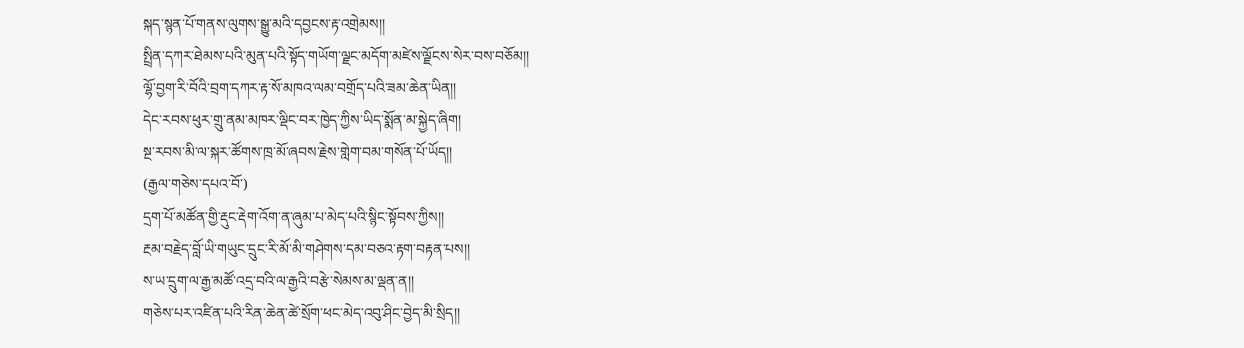སྐད་སྙན་པོ་གནས་ལུགས་སྒྱུ་མའི་དབྱངས་རྟ་འགྲེམས།།
སྤྲིན་དཀར་ཐེམས་པའི་མུན་པའི་སྟོད་གཡོག་ལྗང་མདོག་མཛེས་ལྗོངས་སེར་བས་བཅོམ།།
ལྷོ་བྱག་རི་བོའི་བྲག་དཀར་རྟ་སོ་མཁའ་ལམ་བགྲོད་པའི་ཟམ་ཆེན་ཡིན།།
དེང་རབས་ཕུར་གྲུ་ནམ་མཁར་ལྡིང་བར་ཁྱེད་ཀྱིས་ཡིད་སྨོན་མ་སྐྱེད་ཞིག།
སྔ་རབས་མི་ལ་སྐར་ཚོགས་ཁྲ་མོ་ཞབས་རྗེས་གླེག་བམ་གསོན་པོ་ཡོད།།
(རྒྱལ་གཅེས་དཔའ་བོ་)
དྲག་པོ་མཚོན་གྱི་རྡུང་རྡེག་འོག་ན་ཞུམ་པ་མེད་པའི་སྙིང་སྟོབས་ཀྱིས།།
རྔམ་བརྗེད་བློ་ཡི་གཡུང་དྲུང་རི་མོ་མི་གཤེགས་དམ་བཅའ་རྟག་བརྟན་པས།།
ས་ཡ་དྲུག་ལ་རྒྱ་མཚོ་འདྲ་བའི་ལ་རྒྱའི་བརྩེ་སེམས་མ་ལྡན་ན།།
གཅེས་པར་འཛིན་པའི་རིན་ཆེན་ཚེ་སྲོག་ཕང་མེད་འབུ་ཤིང་བྱེད་མི་སྲིད།།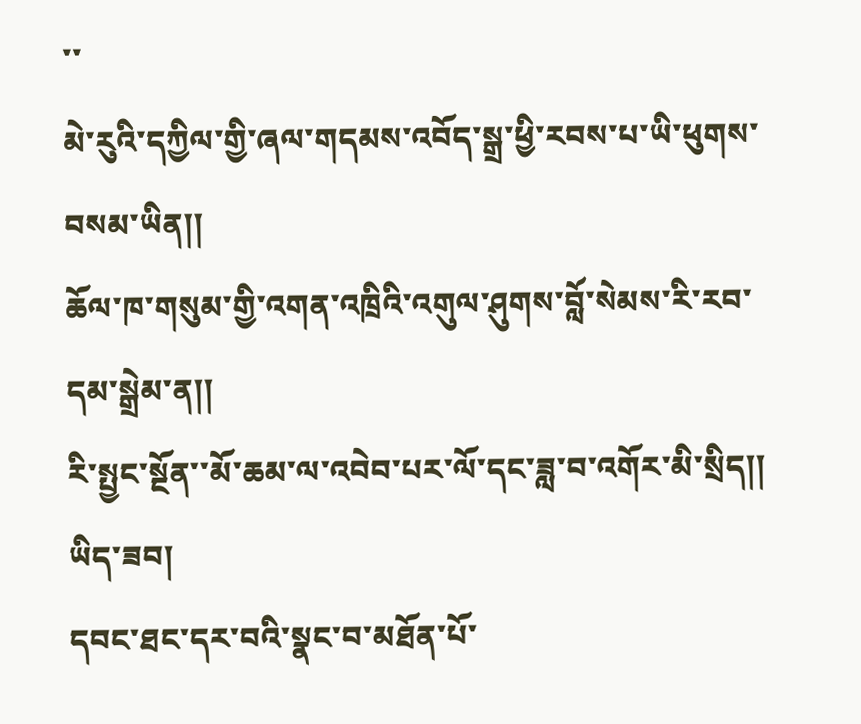་་
མེ་རུའི་དཀྱིལ་གྱི་ཞལ་གདམས་འབོད་སྒྲ་ཕྱི་རབས་པ་ཡི་ཕུགས་བསམ་ཡིན།།
ཆོལ་ཁ་གསུམ་གྱི་འགན་འཁྲིའི་འགུལ་ཤུགས་བློ་སེམས་རི་རབ་དམ་སྒྲེམ་ན།།
རི་སྤྱང་སྔོན་་མོ་ཆམ་ལ་འབེབ་པར་ལོ་དང་ཟླ་བ་འགོར་མི་སྲིད།།
ཡིད་ཟབ།
དབང་ཐང་དར་བའི་སྣང་བ་མཐོན་པོ་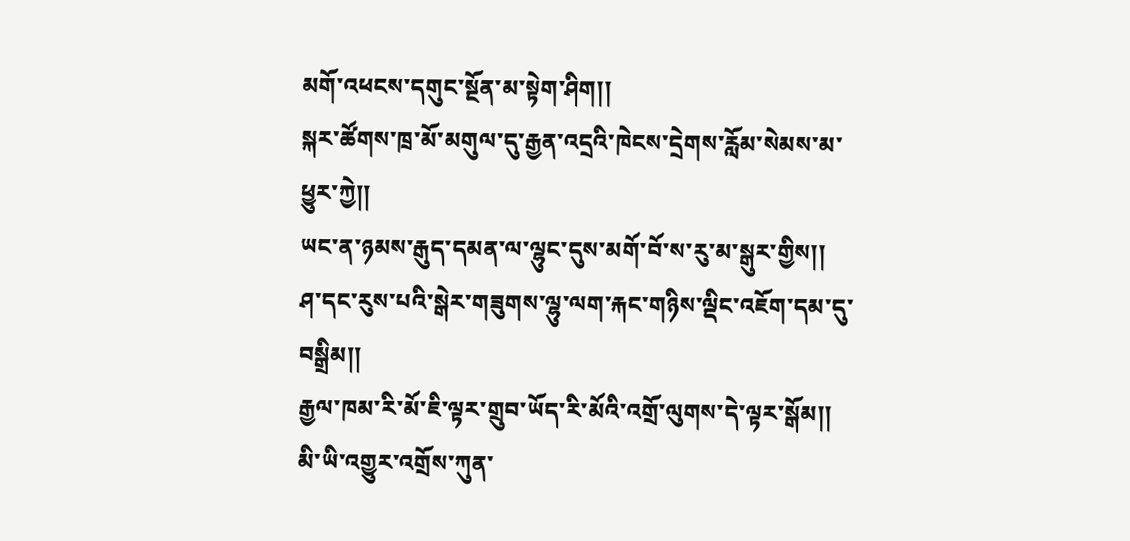མགོ་འཕངས་དགུང་སྔོན་མ་སྟེག་ཤིག།།
སྐར་ཚོགས་ཁྲ་མོ་མགུལ་དུ་རྒྱན་འདྲའི་ཁེངས་དྲེགས་རློམ་སེམས་མ་ཕྱུར་ཀྱེ།།
ཡང་ན་ཉམས་རྒུད་དམན་ལ་ལྷུང་དུས་མགོ་བོ་ས་རུ་མ་སྒུར་གྱིས།།
ཤ་དང་རུས་པའི་སྒེར་གཟུགས་ལྷུ་ལག་རྐང་གཉིས་ལྡིང་འཇོག་དམ་དུ་བསྒྲིམ།།
རྒྱལ་ཁམ་རི་མོ་ཇི་ལྟར་གྲུབ་ཡོད་རི་མོའི་འགྲོ་ལུགས་དེ་ལྟར་སྒོམ།།
མི་ཡི་འགྱུར་འགྲོས་ཀུན་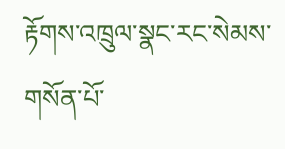རྟོགས་འཁྲུལ་སྣང་རང་སེམས་གསོན་པོ་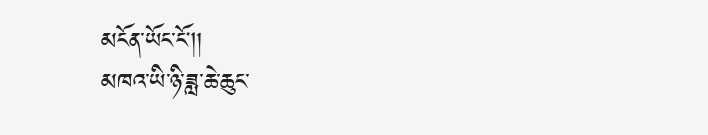མངོན་ཡོང་ངོ།།
མཁའ་ཡི་ཉི་ཟླ་ཆེ་ཆུང་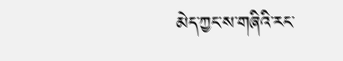མེད་ཀྱང་ས་གཞིའི་རང་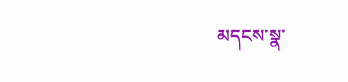མདངས་སྣ་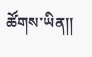ཚོགས་ཡིན།།